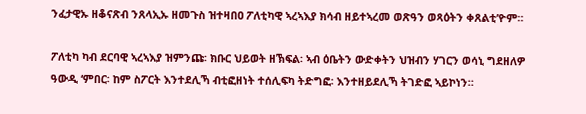ንፈታዊኡ ዘቆናጽብ ንጸላኢኡ ዘመጉስ ዝተዛበዐ ፖለቲካዊ ኣረኣእያ ክሳብ ዘይተኣረመ ወጽዓን ወጻዕትን ቀጸልቲ’ዮም።

ፖለቲካ ካብ ደርባዊ ኣረኣእያ ዝምንጩ፡ ክቡር ህይወት ዘኽፍል፡ ኣብ ዕቤትን ውድቀትን ህዝብን ሃገርን ወሳኒ ግደዘለዎ ዓውዲ ‘ምበር፡ ከም ስፖርት እንተደሊኻ ብቲፎዘነት ተሰሊፍካ ትድግፎ፡ እንተዘይደሊኻ ትገድፎ ኣይኮነን።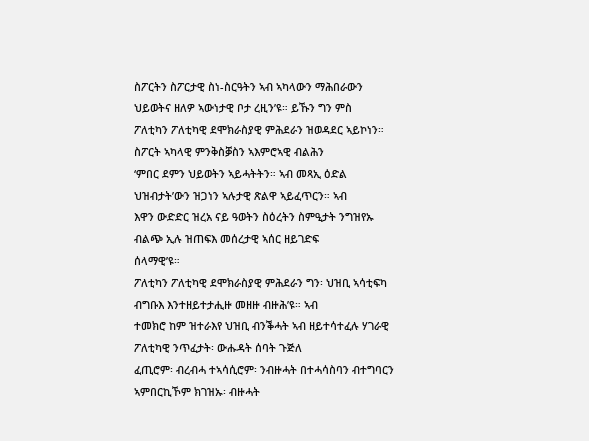ስፖርትን ስፖርታዊ ስነ-ስርዓትን ኣብ ኣካላውን ማሕበራውን ህይወትና ዘለዎ ኣውነታዊ ቦታ ረዚን’ዩ። ይኹን ግን ምስ
ፖለቲካን ፖለቲካዊ ደሞክራስያዊ ምሕደራን ዝወዳደር ኣይኮነን። ስፖርት ኣካላዊ ምንቅስቓስን ኣእምሮኣዊ ብልሕን
‘ምበር ደምን ህይወትን ኣይሓትትን። ኣብ መጻኢ ዕድል ህዝብታት’ውን ዝጋነን ኣሉታዊ ጽልዋ ኣይፈጥርን። ኣብ
እዋን ውድድር ዝረአ ናይ ዓወትን ስዕረትን ስምዒታት ንግዝየኡ ብልጭ ኢሉ ዝጠፍእ መሰረታዊ ኣሰር ዘይገድፍ
ሰላማዊ’ዩ።
ፖለቲካን ፖለቲካዊ ደሞክራስያዊ ምሕደራን ግን፡ ህዝቢ ኣሳቲፍካ ብግቡእ እንተዘይተታሒዙ መዘዙ ብዙሕ’ዩ። ኣብ
ተመክሮ ከም ዝተራእየ ህዝቢ ብንቕሓት ኣብ ዘይተሳተፈሉ ሃገራዊ ፖለቲካዊ ንጥፈታት፡ ውሑዳት ሰባት ጉጅለ
ፈጢሮም፡ ብረብሓ ተኣሳሲሮም፡ ንብዙሓት በተሓሳስባን ብተግባርን ኣምበርኪኾም ክገዝኡ፡ ብዙሓት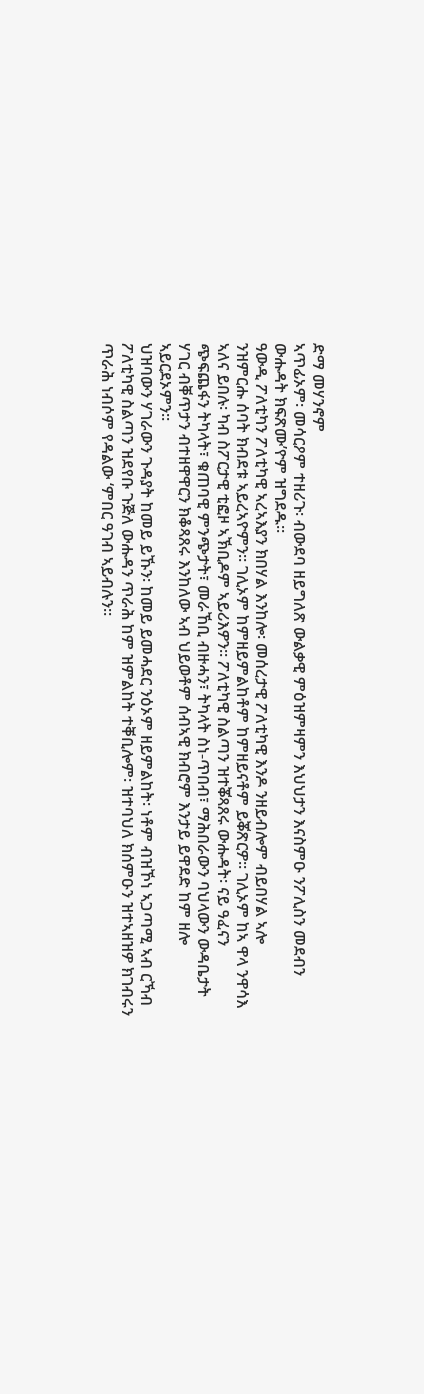ድማ መሃንኖም
ኣጥፊኦም፡ መሳርዖም ተዘሪጉ፡ ብውደባ ዘይግለጽ ውልቃዊ ምዕዝምዛምን እህህታን እናስምዑ ንፖሊስን መደብን
ውሑዳት ክፍጽሙ’ዮም ዝግደዱ።
ዓውዲ ፖለቲካን ፖለቲካዊ ኣረኣእያን ክበሃል እንከሎ፡ መሰረታዊ ፖለቲካዊ እንዶ ንዘይብሎም ብይበሃል ኣሎ
ንዝምርሑ ሰባት ክብደቱ ኣይረኣዮምን። ገሊኦም ከምዘይምልከቶም ከምዘይናቶም ይቖጽርዎ። ገሊኦም ከኣ ዋላ ንዋሳእ
ኣለና ይበሉ፡ ካብ ስፖርታዊ ቲፎዞ ኣኽቢዶም ኣይሪእዎን። ፖለቲካዊ ስልጣን ዝተቖጻጸሩ ውሑዳት፡ ናይ ዓፈናን
ጭፍጨፋን ትካላት፣ ቁጠባዊ ምንጭታት፣ መራኸቢ ብዙሓን፣ ትካላት ስነ-ጥበብ፣ ማሕበራውን ባህላውን ውዳቤታት
ሃገር ብቐጥታን ብተዘዋዋርን ክቆጻጸሩ እንከለው ኣብ ህይወቶም ሰብኣዊ ክብሮም እንታይ ይዋደድ ከም ዘሎ
ኣይርደኦምን።
ህዝባውን ሃገራውን ጉዳያት ከመይ ይኹን፡ ከመይ ይመሓደር ንዕኦም ዘይምልከት፡ ነቶም ብዝኾነ ኣጋጣሚ ኣብ ርኻብ
ፖለቲካዊ ስልጣን ዝደየቡ ጉጅለ ውሑዳን ጥራሕ ከም ዝምልከት ተቐቢሎም፡ ዝተባህለ ክሰምዑን ዝተኣዘዝዎ ክገብሩን
ጥራሕ ነብሶም የዳልው ‘ምበር ዓገብ ኣይብሉን።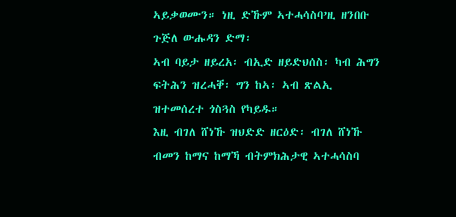ኣይቃወሙን። ነዚ ድኹም ኣተሓሳስባ’ዚ ዘንበቡ ጉጅለ ውሑዳን ድማ፡
ኣብ ባይታ ዘይረአ፡ ብኢድ ዘይድህሰስ፡ ካብ ሕግን ፍትሕን ዝረሓቐ፡ ግን ከኣ፡ ኣብ ጽልኢ ዝተመሰረተ ጎስጓስ የካይዱ።
እዚ ብገለ ሸነኹ ዝህድድ ዘርዕድ፡ ብገለ ሸነኹ ብመን ከማና ከማኻ ብትምክሕታዊ ኣተሓሳስባ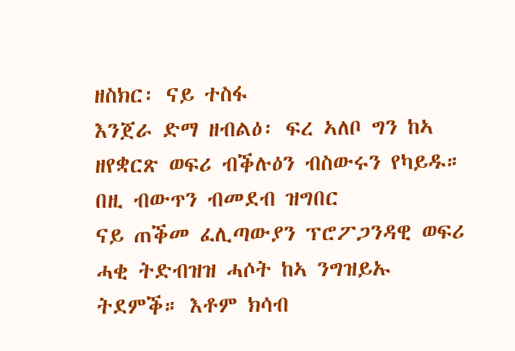ዘስክር፡ ናይ ተስፋ
እንጀራ ድማ ዘብልዕ፡ ፍረ ኣለቦ ግን ከኣ ዘየቋርጽ ወፍሪ ብቕሉዕን ብስውሩን የካይዱ። በዚ ብውጥን ብመደብ ዝግበር
ናይ ጠቕመ ፈሊጣውያን ፕሮፖጋንዳዊ ወፍሪ ሓቂ ትድብዝዝ ሓሶት ከኣ ንግዝይኡ ትደምቕ። እቶም ክሳብ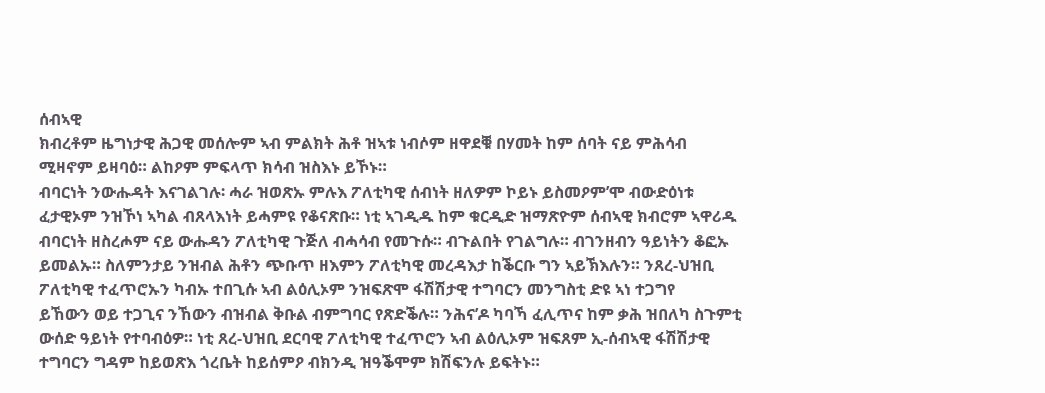ሰብኣዊ
ክብረቶም ዜግነታዊ ሕጋዊ መሰሎም ኣብ ምልክት ሕቶ ዝኣቱ ነብሶም ዘዋደቑ በሃመት ከም ሰባት ናይ ምሕሳብ
ሚዛኖም ይዛባዕ። ልከዖም ምፍላጥ ክሳብ ዝስእኑ ይኾኑ።
ብባርነት ንውሑዳት እናገልገሉ፡ ሓራ ዝወጽኡ ምሉእ ፖለቲካዊ ሰብነት ዘለዎም ኮይኑ ይስመዖም’ሞ ብውድዕነቱ
ፈታዊኦም ንዝኾነ ኣካል ብጸላእነት ይሓምዩ የቆናጽቡ። ነቲ ኣገዲዱ ከም ቁርዲድ ዝማጽዮም ሰብኣዊ ክብሮም ኣዋሪዱ
ብባርነት ዘስረሖም ናይ ውሑዳን ፖለቲካዊ ጉጅለ ብሓሳብ የመጉሱ። ብጉልበት የገልግሉ። ብገንዘብን ዓይነትን ቆፎኡ
ይመልኡ። ስለምንታይ ንዝብል ሕቶን ጭቡጥ ዘእምን ፖለቲካዊ መረዳእታ ከቕርቡ ግን ኣይኽእሉን። ንጸረ-ህዝቢ
ፖለቲካዊ ተፈጥሮኡን ካብኡ ተበጊሱ ኣብ ልዕሊኦም ንዝፍጽሞ ፋሽሽታዊ ተግባርን መንግስቲ ድዩ ኣነ ተጋግየ
ይኸውን ወይ ተጋጊና ንኸውን ብዝብል ቅቡል ብምግባር የጽድቕሉ። ንሕና’ዶ ካባኻ ፈሊጥና ከም ቃሕ ዝበለካ ስጉምቲ
ውሰድ ዓይነት የተባብዕዎ። ነቲ ጸረ-ህዝቢ ደርባዊ ፖለቲካዊ ተፈጥሮን ኣብ ልዕሊኦም ዝፍጸም ኢ-ሰብኣዊ ፋሽሽታዊ
ተግባርን ግዳም ከይወጽእ ጎረቤት ከይሰምዖ ብክንዲ ዝዓቕሞም ክሽፍንሉ ይፍትኑ።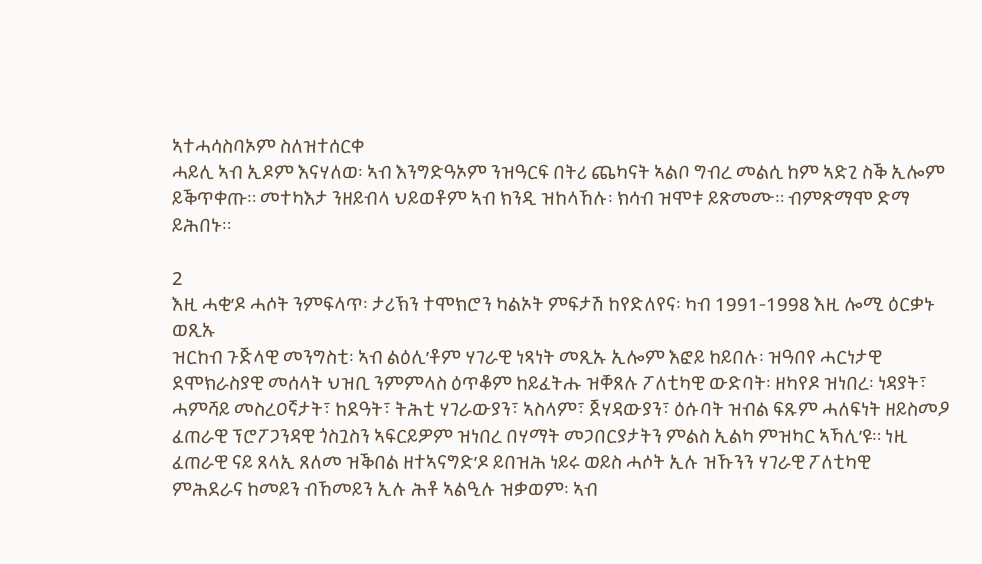ኣተሓሳስባኦም ስለዝተሰርቀ
ሓይሊ ኣብ ኢዶም እናሃለወ፡ ኣብ እንግድዓኦም ንዝዓርፍ በትሪ ጨካናት ኣልቦ ግብረ መልሲ ከም ኣድጊ ስቕ ኢሎም
ይቕጥቀጡ። መተካእታ ንዘይብላ ህይወቶም ኣብ ክንዲ ዝከላኸሉ፡ ክሳብ ዝሞቱ ይጽመሙ። ብምጽማሞ ድማ
ይሕበኑ።

2
እዚ ሓቂ’ዶ ሓሶት ንምፍላጥ፡ ታሪኽን ተሞክሮን ካልኦት ምፍታሽ ከየድለየና፡ ካብ 1991-1998 እዚ ሎሚ ዕርቃኑ ወጺኡ
ዝርከብ ጉጅላዊ መንግስቲ፡ ኣብ ልዕሊ’ቶም ሃገራዊ ነጻነት መጺኡ ኢሎም እፎይ ከይበሉ፡ ዝዓበየ ሓርነታዊ
ደሞክራስያዊ መሰላት ህዝቢ ንምምላስ ዕጥቆም ከይፈትሑ ዝቐጸሉ ፖለቲካዊ ውድባት፡ ዘካየዶ ዝነበረ፡ ነዳያት፣
ሓምሻይ መስረዐኛታት፣ ከደዓት፣ ትሕቲ ሃገራውያን፣ ኣስላም፣ ጀሃዳውያን፣ ዕሱባት ዝብል ፍጹም ሓለፍነት ዘይስመዖ
ፈጠራዊ ፕሮፖጋንዳዊ ጎስጓስን ኣፍርይዎም ዝነበረ በሃማት መጋበርያታትን ምልስ ኢልካ ምዝካር ኣኻሊ’ዩ። ነዚ
ፈጠራዊ ናይ ጸላኢ ጸለመ ዝቕበል ዘተኣናግድ’ዶ ይበዝሕ ነይሩ ወይስ ሓሶት ኢሉ ዝኹንን ሃገራዊ ፖለቲካዊ
ምሕደራና ከመይን ብኸመይን ኢሉ ሕቶ ኣልዒሉ ዝቃወም፡ ኣብ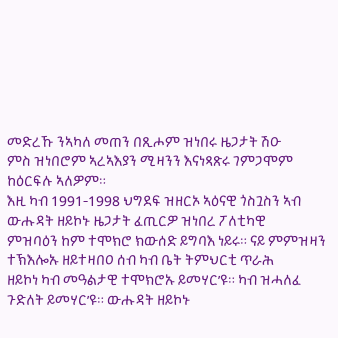መድረኹ ንኣካለ መጠን በጺሖም ዝነበሩ ዜጋታት ሽዑ
ምስ ዝነበሮም ኣረኣእያን ሚዛንን እናነጻጽሩ ገምጋሞም ከዕርፍሉ ኣለዎም።
እዚ ካብ 1991-1998 ህግደፍ ዝዘርኦ ኣዕናዊ ጎስጓስን ኣብ ውሑዳት ዘይኮኑ ዜጋታት ፈጢርዎ ዝነበረ ፖለቲካዊ
ምዝባዕን ከም ተሞክሮ ክውሰድ ይግባእ ነይሩ። ናይ ምምዝዛን ተኽእሎኡ ዘይተዛበዐ ሰብ ካብ ቤት ትምህርቲ ጥራሕ
ዘይኮነ ካብ መዓልታዊ ተሞክሮኡ ይመሃር’ዩ። ካብ ዝሓለፈ ጉድለት ይመሃር’ዩ። ውሑዳት ዘይኮኑ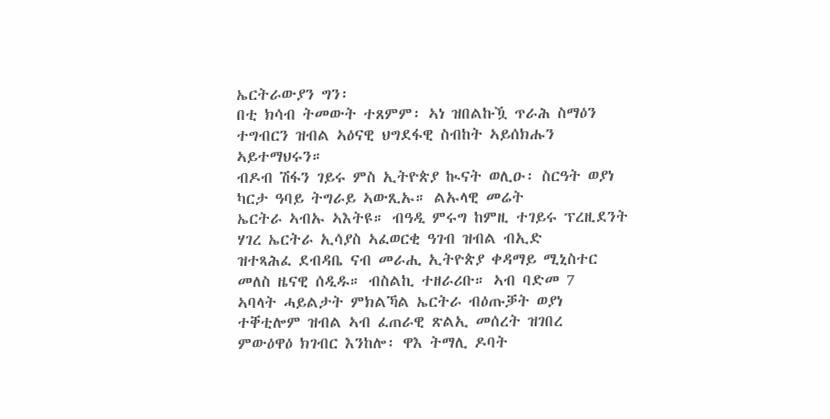ኤርትራውያን ግን፡
በቲ ክሳብ ትመውት ተጸምም፡ ኣነ ዝበልኩዃ ጥራሕ ስማዕን ተግብርን ዝብል ኣዕናዊ ህግደፋዊ ስብከት ኣይሰክሑን
ኣይተማህሩን።
ብዶብ ሽፋን ገይሩ ምስ ኢትዮጵያ ኲናት ወሊዑ፡ ስርዓት ወያነ ካርታ ዓባይ ትግራይ ኣውጺኡ። ልኡላዊ መሬት
ኤርትራ ኣብኡ ኣእትዩ። ብዓዲ ምሩግ ከምዚ ተገይሩ ፕረዚደንት ሃገረ ኤርትራ ኢሳያስ ኣፈወርቂ ዓገብ ዝብል ብኢድ
ዝተጻሕፈ ደብዳቤ ናብ መራሒ ኢትዮጵያ ቀዳማይ ሚኒስተር መለስ ዜናዊ ሰዲዱ። ብስልኪ ተዘራሪቡ። ኣብ ባድመ 7
ኣባላት ሓይልታት ምክልኻል ኤርትራ ብዕጡቓት ወያነ ተቐቲሎም ዝብል ኣብ ፈጠራዊ ጽልኢ መሰረት ዝገበረ
ምውዕዋዕ ክገብር እንከሎ፡ ዋእ ትማሊ ዶባት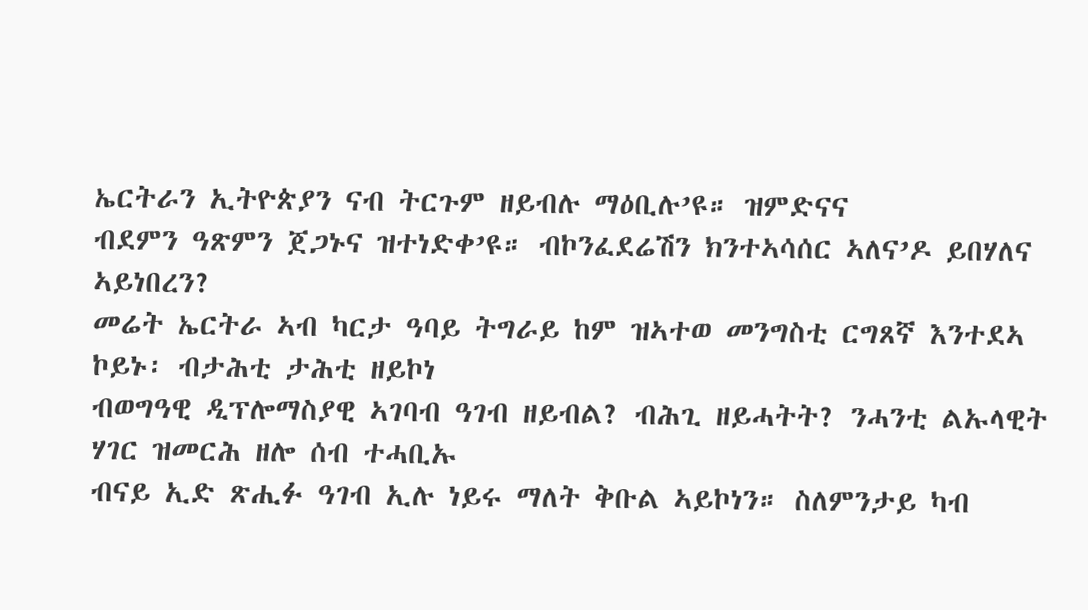ኤርትራን ኢትዮጵያን ናብ ትርጉም ዘይብሉ ማዕቢሉ’ዩ። ዝምድናና
ብደምን ዓጽምን ጀጋኑና ዝተነድቀ’ዩ። ብኮንፈደሬሽን ክንተኣሳሰር ኣለና’ዶ ይበሃለና ኣይነበረን?
መሬት ኤርትራ ኣብ ካርታ ዓባይ ትግራይ ከም ዝኣተወ መንግስቲ ርግጸኛ እንተደኣ ኮይኑ፡ ብታሕቲ ታሕቲ ዘይኮነ
ብወግዓዊ ዲፕሎማስያዊ ኣገባብ ዓገብ ዘይብል? ብሕጊ ዘይሓትት? ንሓንቲ ልኡላዊት ሃገር ዝመርሕ ዘሎ ሰብ ተሓቢኡ
ብናይ ኢድ ጽሒፉ ዓገብ ኢሉ ነይሩ ማለት ቅቡል ኣይኮነን። ስለምንታይ ካብ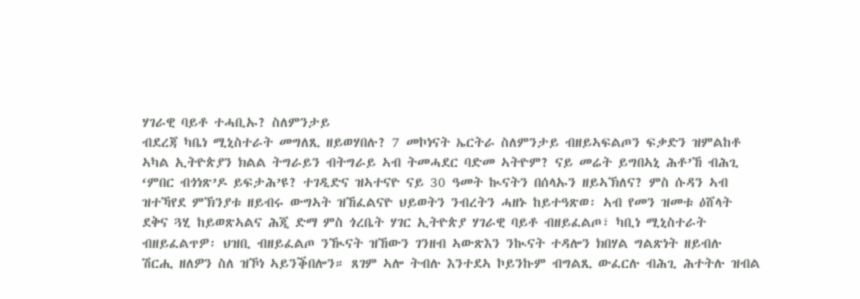ሃገራዊ ባይቶ ተሓቢኡ? ስለምንታይ
ብደረጃ ካቤነ ሚኒስተራት መግለጺ ዘይወሃበሉ? 7 መኮነናት ኤርትራ ስለምንታይ ብዘይኣፍልጦን ፍቃድን ዝምልከቶ
ኣካል ኢትዮጵያን ክልል ትግራይን ብትግራይ ኣብ ትመሓደር ባድመ ኣትዮም? ናይ መሬት ይግበኣኒ ሕቶ’ኸ ብሕጊ
‘ምበር ብጎነጽ’ዶ ይፍታሕ’ዩ? ተገዲድና ዝኣተናዮ ናይ 30 ዓመት ኲናትን በሰላኡን ዘይኣኽለና? ምስ ሱዳን ኣብ
ዝተኻየደ ምኽንያቱ ዘይብሩ ውግኣት ዝኸፈልናዮ ህይወትን ንብረትን ሓዘኑ ከይተዓጽወ፡ ኣብ የመን ዝመቱ ዕሸላት
ደቅና ጓሂ ከይወጽኣልና ሕጂ ድማ ምስ ጎረቤት ሃገር ኢትዮጵያ ሃገራዊ ባይቶ ብዘይፈልጦ፣ ካቢነ ሚኒስተራት
ብዘይፈልጥዎ፡ ህዝቢ ብዘይፈልጦ ንዂናት ዝኸውን ገንዘብ ኣውጽእን ንኲናት ተዳሎን ክበሃል ግልጽነት ዘይብሉ
ሽርሒ ዘለዎን ስለ ዝኾነ ኣይንቕበሎን። ጸገም ኣሎ ትብሉ እንተደኣ ኮይንኩም ብግልጺ ውፈርሉ ብሕጊ ሕተትሉ ዝብል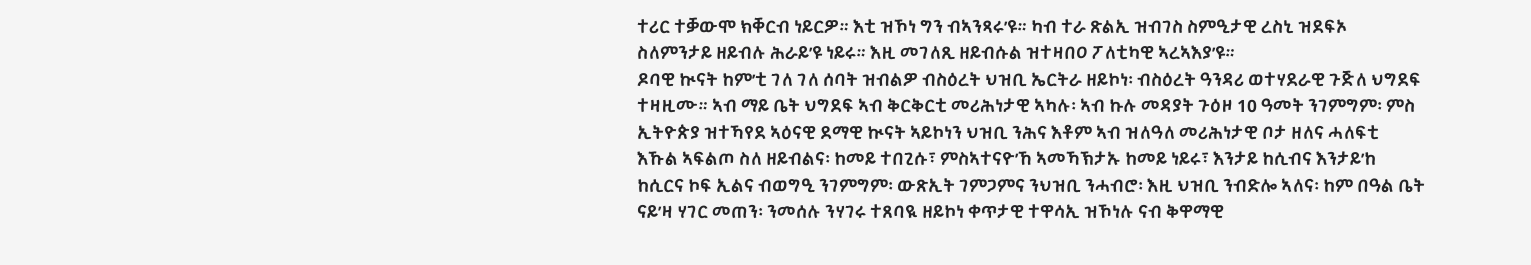ተሪር ተቓውሞ ክቐርብ ነይርዎ። እቲ ዝኾነ ግን ብኣንጻሩ’ዩ። ካብ ተራ ጽልኢ ዝብገስ ስምዒታዊ ረስኒ ዝደፍኦ
ስለምንታይ ዘይብሉ ሕራይ’ዩ ነይሩ። እዚ መገለጺ ዘይብሱል ዝተዛበዐ ፖለቲካዊ ኣረኣእያ’ዩ።
ዶባዊ ኲናት ከም’ቲ ገለ ገለ ሰባት ዝብልዎ ብስዕረት ህዝቢ ኤርትራ ዘይኮነ፡ ብስዕረት ዓንዳሪ ወተሃደራዊ ጉጅለ ህግደፍ
ተዛዚሙ። ኣብ ማይ ቤት ህግደፍ ኣብ ቅርቅርቲ መሪሕነታዊ ኣካሉ፡ ኣብ ኩሉ መዳያት ጉዕዞ 10 ዓመት ንገምግም፡ ምስ
ኢትዮጵያ ዝተኻየደ ኣዕናዊ ደማዊ ኲናት ኣይኮነን ህዝቢ ንሕና እቶም ኣብ ዝለዓለ መሪሕነታዊ ቦታ ዘለና ሓለፍቲ
እኹል ኣፍልጦ ስለ ዘይብልና፡ ከመይ ተበጊሱ፣ ምስኣተናዮ’ኸ ኣመኻኽታኡ ከመይ ነይሩ፣ እንታይ ከሲብና እንታይ’ከ
ከሲርና ኮፍ ኢልና ብወግዒ ንገምግም፡ ውጽኢት ገምጋምና ንህዝቢ ንሓብሮ፡ እዚ ህዝቢ ንብድሎ ኣለና፡ ከም በዓል ቤት
ናይ’ዛ ሃገር መጠን፡ ንመሰሉ ንሃገሩ ተጸባዪ ዘይኮነ ቀጥታዊ ተዋሳኢ ዝኾነሉ ናብ ቅዋማዊ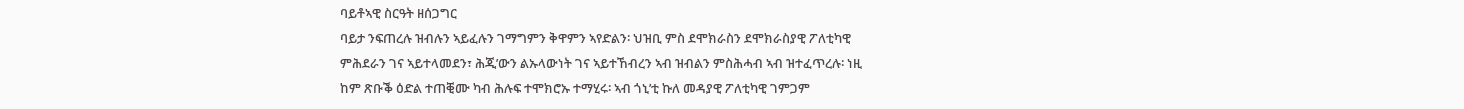ባይቶኣዊ ስርዓት ዘሰጋግር
ባይታ ንፍጠረሉ ዝብሉን ኣይፈሉን ገማግምን ቅዋምን ኣየድልን፡ ህዝቢ ምስ ደሞክራስን ደሞክራስያዊ ፖለቲካዊ
ምሕደራን ገና ኣይተላመደን፣ ሕጂ’ውን ልኡላውነት ገና ኣይተኸብረን ኣብ ዝብልን ምስሕሓብ ኣብ ዝተፈጥረሉ፡ ነዚ
ከም ጽቡቕ ዕድል ተጠቒሙ ካብ ሕሉፍ ተሞክሮኡ ተማሂሩ፡ ኣብ ጎኒ’ቲ ኩለ መዳያዊ ፖለቲካዊ ገምጋም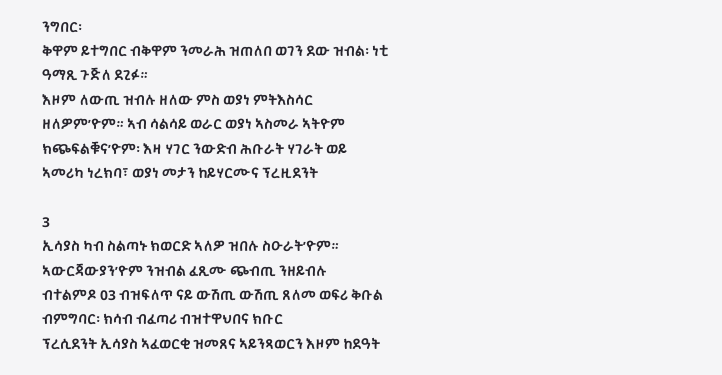ንግበር፡
ቅዋም ይተግበር ብቅዋም ንመራሕ ዝጠለበ ወገን ደው ዝብል፡ ነቲ ዓማጺ ጉጅለ ደጊፉ።
እዞም ለውጢ ዝብሉ ዘለው ምስ ወያነ ምትእስሳር ዘለዎም’ዮም። ኣብ ሳልሳይ ወራር ወያነ ኣስመራ ኣትዮም
ክጭፍልቑና’ዮም፡ እዛ ሃገር ንውድብ ሕቡራት ሃገራት ወይ ኣመሪካ ነረክባ፣ ወያነ መታን ከይሃርሙና ፕረዚደንት

3
ኢሳያስ ካብ ስልጣኑ ክወርድ ኣለዎ ዝበሉ ስዑራት’ዮም። ኣውርጃውያን’ዮም ንዝብል ፈጺሙ ጭብጢ ንዘይብሉ
ብተልምዶ 03 ብዝፍለጥ ናይ ውሽጢ ውሽጢ ጸለመ ወፍሪ ቅቡል ብምግባር፡ ክሳብ ብፈጣሪ ብዝተዋህበና ክቡር
ፕረሲደንት ኢሳያስ ኣፈወርቂ ዝመጸና ኣይንጻወርን እዞም ከደዓት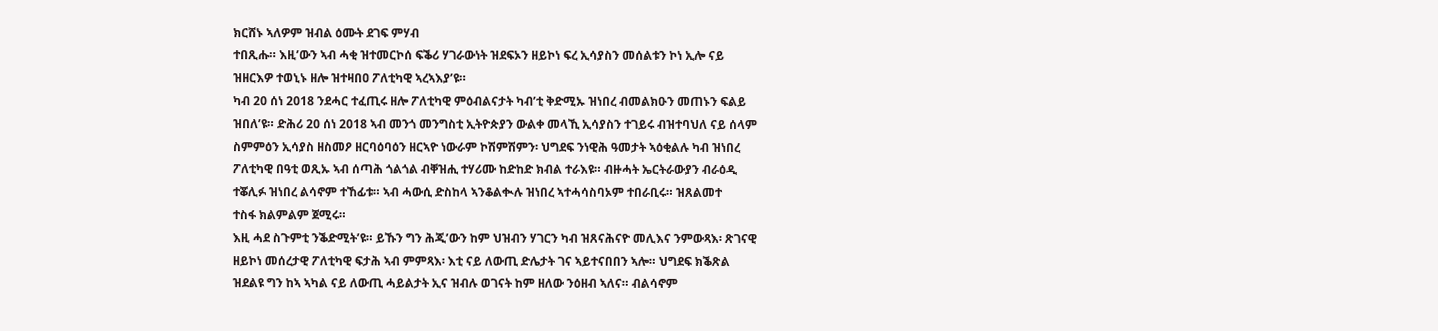ክርሸኑ ኣለዎም ዝብል ዕሙት ደገፍ ምሃብ
ተበጺሑ። እዚ’ውን ኣብ ሓቂ ዝተመርኮሰ ፍቕሪ ሃገራውነት ዝደፍኦን ዘይኮነ ፍረ ኢሳያስን መሰልቱን ኮነ ኢሎ ናይ
ዝዘርእዎ ተወኒኑ ዘሎ ዝተዛበዐ ፖለቲካዊ ኣረኣእያ’ዩ።
ካብ 20 ሰነ 2018 ንደሓር ተፈጢሩ ዘሎ ፖለቲካዊ ምዕብልናታት ካብ’ቲ ቅድሚኡ ዝነበረ ብመልክዑን መጠኑን ፍልይ
ዝበለ’ዩ። ድሕሪ 20 ሰነ 2018 ኣብ መንጎ መንግስቲ ኢትዮጵያን ውልቀ መላኺ ኢሳያስን ተገይሩ ብዝተባህለ ናይ ሰላም
ስምምዕን ኢሳያስ ዘስመዖ ዘርባዕባዕን ዘርኣዮ ነውራም ኮሽምሽምን፡ ህግደፍ ንነዊሕ ዓመታት ኣዕቂልሉ ካብ ዝነበረ
ፖለቲካዊ በዓቲ ወጺኡ ኣብ ሰጣሕ ጎልጎል ብቐዝሒ ተሃሪሙ ከድከድ ክብል ተራእዩ። ብዙሓት ኤርትራውያን ብራዕዲ
ተቖሊፉ ዝነበረ ልሳኖም ተኸፊቱ። ኣብ ሓውሲ ድስከላ ኣንቆልቊሉ ዝነበረ ኣተሓሳስባኦም ተበራቢሩ። ዝጸልመተ
ተስፋ ክልምልም ጀሚሩ።
እዚ ሓደ ስጉምቲ ንቕድሚት’ዩ። ይኹን ግን ሕጂ’ውን ከም ህዝብን ሃገርን ካብ ዝጸናሕናዮ መሊእና ንምውጻእ፡ ጽገናዊ
ዘይኮነ መሰረታዊ ፖለቲካዊ ፍታሕ ኣብ ምምጻእ፡ እቲ ናይ ለውጢ ድሌታት ገና ኣይተናበበን ኣሎ። ህግደፍ ክቕጽል
ዝደልዩ ግን ከኣ ኣካል ናይ ለውጢ ሓይልታት ኢና ዝብሉ ወገናት ከም ዘለው ንዕዘብ ኣለና። ብልሳኖም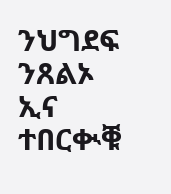ንህግደፍ
ንጸልኦ ኢና ተበርቊቑ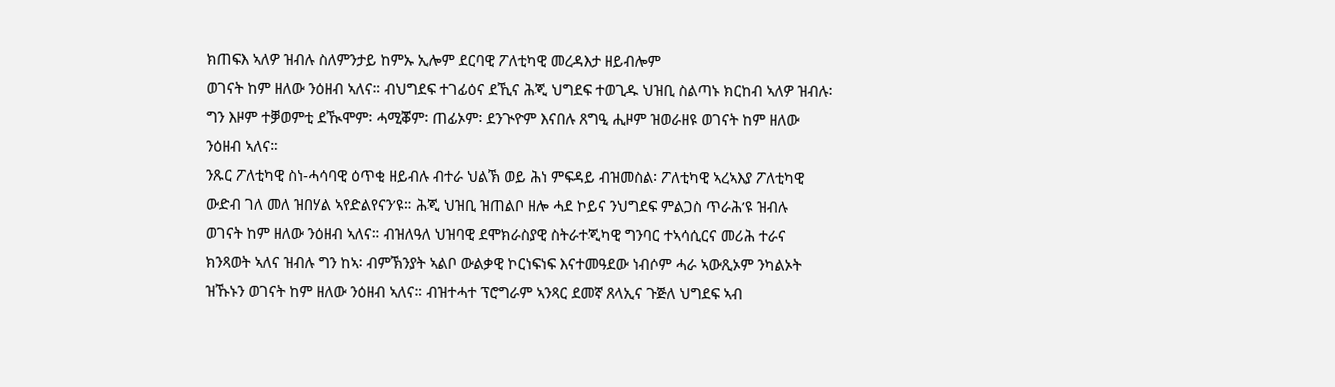ክጠፍእ ኣለዎ ዝብሉ ስለምንታይ ከምኡ ኢሎም ደርባዊ ፖለቲካዊ መረዳእታ ዘይብሎም
ወገናት ከም ዘለው ንዕዘብ ኣለና። ብህግደፍ ተገፊዕና ደኺና ሕጂ ህግደፍ ተወጊዱ ህዝቢ ስልጣኑ ክርከብ ኣለዎ ዝብሉ፡
ግን እዞም ተቓወምቲ ደዂሞም፡ ሓሚቖም፡ ጠፊኦም፡ ደንጒዮም እናበሉ ጸግዒ ሒዞም ዝወራዘዩ ወገናት ከም ዘለው
ንዕዘብ ኣለና።
ንጹር ፖለቲካዊ ስነ-ሓሳባዊ ዕጥቂ ዘይብሉ ብተራ ህልኽ ወይ ሕነ ምፍዳይ ብዝመስል፡ ፖለቲካዊ ኣረኣእያ ፖለቲካዊ
ውድብ ገለ መለ ዝበሃል ኣየድልየናን’ዩ። ሕጂ ህዝቢ ዝጠልቦ ዘሎ ሓደ ኮይና ንህግደፍ ምልጋስ ጥራሕ’ዩ ዝብሉ
ወገናት ከም ዘለው ንዕዘብ ኣለና። ብዝለዓለ ህዝባዊ ደሞክራስያዊ ስትራተጂካዊ ግንባር ተኣሳሲርና መሪሕ ተራና
ክንጻወት ኣለና ዝብሉ ግን ከኣ፡ ብምኽንያት ኣልቦ ውልቃዊ ኮርነፍነፍ እናተመዓደው ነብሶም ሓራ ኣውጺኦም ንካልኦት
ዝኹኑን ወገናት ከም ዘለው ንዕዘብ ኣለና። ብዝተሓተ ፕሮግራም ኣንጻር ደመኛ ጸላኢና ጉጅለ ህግደፍ ኣብ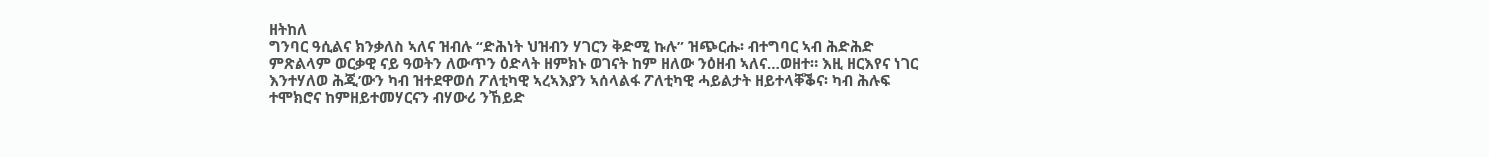ዘትከለ
ግንባር ዓሲልና ክንቃለስ ኣለና ዝብሉ “ድሕነት ህዝብን ሃገርን ቅድሚ ኩሉ” ዝጭርሑ፡ ብተግባር ኣብ ሕድሕድ
ምጽልላም ወርቃዊ ናይ ዓወትን ለውጥን ዕድላት ዘምክኑ ወገናት ከም ዘለው ንዕዘብ ኣለና…ወዘተ። እዚ ዘርእየና ነገር
እንተሃለወ ሕጂ’ውን ካብ ዝተደዋወሰ ፖለቲካዊ ኣረኣእያን ኣሰላልፋ ፖለቲካዊ ሓይልታት ዘይተላቐቕና፡ ካብ ሕሉፍ
ተሞክሮና ከምዘይተመሃርናን ብሃውሪ ንኸይድ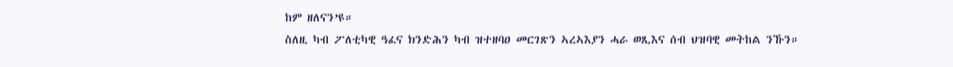ከም ዘለናን’ዩ።
ስለዚ ካብ ፖለቲካዊ ዓፈና ክንድሕን ካብ ዝተዘባዐ መርገጽን ኣረኣእያን ሓራ ወጺእና ሰብ ህዝባዊ መትከል ንኹን።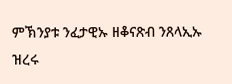ምኽንያቱ ንፈታዊኡ ዘቆናጽብ ንጸላኢኡ ዝረሩ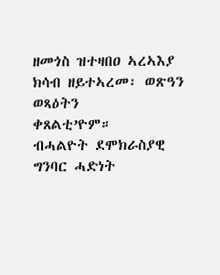ዘመጎስ ዝተዛበዐ ኣረኣእያ ክሳብ ዘይተኣረመ፡ ወጽዓን ወጻዕትን
ቀጸልቲ’ዮም።
ብሓልዮት ደሞክራስያዊ ግንባር ሓድነት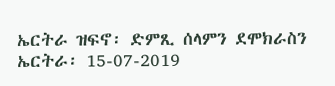ኤርትራ ዝፍኖ፡ ድምጺ ሰላምን ደሞክራስን ኤርትራ፡ 15-07-2019